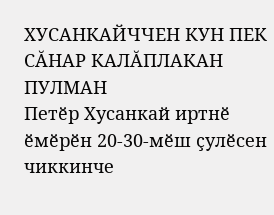ХУСАНКАЙЧЧЕН КУН ПЕК СĂНАР КАЛĂПЛАКАН ПУЛМАН
Петӗр Хусанкай иртнӗ ӗмӗрӗн 20-30-мӗш çулӗсен чиккинче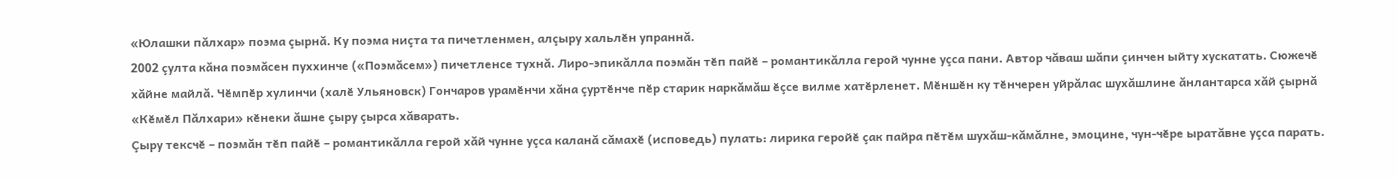«Юлашки пăлхар» поэма çырнă. Ку поэма ниçта та пичетленмен, алçыру хальлӗн упраннă.
2002 çулта кăна поэмăсен пуххинче («Поэмăсем») пичетленсе тухнă. Лиро-эпикăлла поэмăн тӗп пайӗ – романтикăлла герой чунне уçса пани. Автор чăваш шăпи çинчен ыйту хускатать. Сюжечӗ хăйне майлă. Чӗмпӗр хулинчи (халӗ Ульяновск) Гончаров урамӗнчи хăна çуртӗнче пӗр старик наркăмăш ӗçсе вилме хатӗрленет. Мӗншӗн ку тӗнчерен уйрăлас шухăшлине ăнлантарса хăй çырнă «Кӗмӗл Пăлхари» кӗнеки ăшне çыру çырса хăварать.
Çыру тексчӗ – поэмăн тӗп пайӗ – романтикăлла герой хăй чунне уçса каланă сăмахӗ (исповедь) пулать: лирика геройӗ çак пайра пӗтӗм шухăш-кăмăлне, эмоцине, чун-чӗре ыратăвне уçса парать.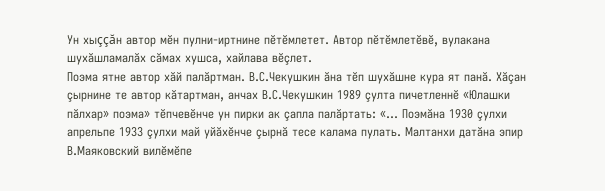Ун хыççăн автор мӗн пулни-иртнине пӗтӗмлетет. Автор пӗтӗмлетӗвӗ, вулакана шухăшламалăх сăмах хушса, хайлава вӗçлет.
Поэма ятне автор хăй палăртман. В.С.Чекушкин ăна тӗп шухăшне кура ят панă. Хăçан çырнине те автор кăтартман, анчах В.С.Чекушкин 1989 çулта пичетленнӗ «Юлашки пăлхар» поэма» тӗпчевӗнче ун пирки ак çапла палăртать: «… Поэмăна 1930 çулхи апрельпе 1933 çулхи май уйăхӗнче çырнă тесе калама пулать. Малтанхи датăна эпир В.Маяковский вилӗмӗпе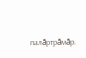палăртрăмăр.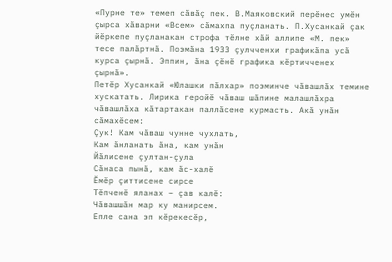«Пурне те» темеп сăвăç пек. В.Маяковский перӗнес умӗн çырса хăварни «Всем» сăмахпа пуçланать. П.Хусанкай çак йӗркепе пуçланакан строфа тӗлне хăй аллипе «М. пек» тесе палăртнă. Поэмăна 1933 çулчченхи графикăпа усă курса çырнă. Эппин, ăна çӗнӗ графика кӗртичченех çырнă».
Петӗр Хусанкай «Юлашки пăлхар» поэминче чăвашлăх темине хускатать. Лирика геройӗ чăваш шăпине малашлăхра чăвашлăха кăтартакан паллăсене курмасть. Акă унăн сăмахӗсем:
Çук! Кам чăваш чунне чухлать,
Кам ăнланать ăна, кам унăн
Йăлисене çултан-çула
Сăнаса пынă, кам ăс-халӗ
Ӗмӗр çиттисене сирсе
Тӗпченӗ яланах – çав калӗ:
Чăвашшăн мар ку манирсем.
Епле сана эп кӗрекесӗр,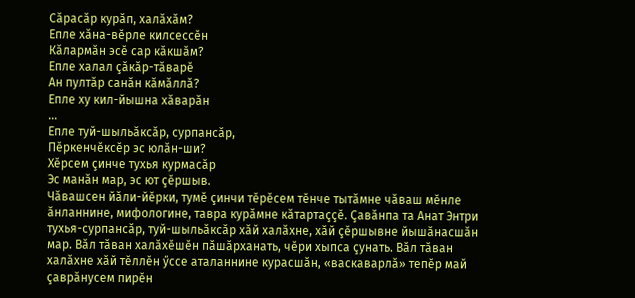Сăрасăр курăп, халăхăм?
Епле хăна-вӗрле килсессӗн
Кăлармăн эсӗ сар кăкшăм?
Епле халал çăкăр-тăварӗ
Ан пултăр санăн кăмăллă?
Епле ху кил-йышна хăварăн
...
Епле туй-шыльăксăр, сурпансăр,
Пӗркенчӗксӗр эс юлăн-ши?
Хӗрсем çинче тухья курмасăр
Эс манăн мар, эс ют çӗршыв.
Чăвашсен йăли-йӗрки, тумӗ çинчи тӗрӗсем тӗнче тытăмне чăваш мӗнле ăнланнине, мифологине, тавра курăмне кăтартаççӗ. Çавăнпа та Анат Энтри тухья-сурпансăр, туй-шыльăксăр хăй халăхне, хăй çӗршывне йышăнасшăн мар. Вăл тăван халăхӗшӗн пăшăрханать, чӗри хыпса çунать. Вăл тăван халăхне хăй тӗллӗн ӳссе аталаннине курасшăн, «васкаварлă» тепӗр май çаврăнусем пирӗн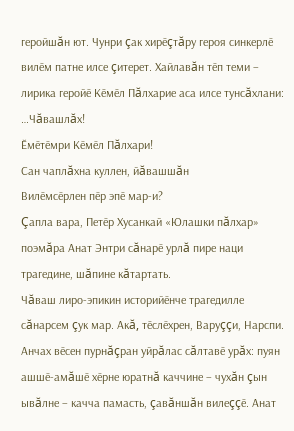геройшăн ют. Чунри çак хирӗçтăру героя синкерлӗ вилӗм патне илсе çитерет. Хайлавăн тӗп теми – лирика геройӗ Кӗмӗл Пăлхарие аса илсе тунсăхлани:
…Чăвашлăх!
Ӗмӗтӗмри Кӗмӗл Пăлхари!
Сан чаплăхна куллен, йăвашшăн
Вилӗмсӗрлен пӗр эпӗ мар-и?
Çапла вара, Петӗр Хусанкай «Юлашки пăлхар» поэмăра Анат Энтри сăнарӗ урлă пире наци трагедине, шăпине кăтартать.
Чăваш лиро-эпикин историйӗнче трагедилле сăнарсем çук мар. Акă, тӗслӗхрен, Варуççи, Нарспи. Анчах вӗсен пурнăçран уйрăлас сăлтавӗ урăх: пуян ашшӗ-амăшӗ хӗрне юратнă каччине – чухăн çын ывăлне – качча памасть, çавăншăн вилеççӗ. Анат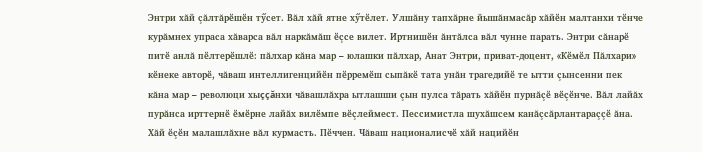Энтри хăй çăлтăрӗшӗн тӳсет. Вăл хăй ятне хӳтӗлет. Улшăну тапхăрне йышăнмасăр хăйӗн малтанхи тӗнче курăмнех упраса хăварса вăл наркăмăш ӗçсе вилет. Иртнишӗн ăнтăлса вăл чунне парать. Энтри сăнарӗ питӗ анлă пӗлтерӗшлӗ: пăлхар кăна мар – юлашки пăлхар, Анат Энтри, приват-доцент, «Кӗмӗл Пăлхари» кӗнеке авторӗ, чăваш интеллигенцийӗн пӗрремӗш сыпăкӗ тата унăн трагедийӗ те ытти çынсенни пек кăна мар – революци хыççăнхи чăвашлăхра ытлашши çын пулса тăрать хăйӗн пурнăçӗ вӗçӗнче. Вăл лайăх пурăнса ирттернӗ ӗмӗрне лайăх вилӗмпе вӗçлеймест. Пессимистла шухăшсем канăçсăрлантараççӗ ăна. Хăй ӗçӗн малашлăхне вăл курмасть. Пӗччен. Чăваш националисчӗ хăй нацийӗн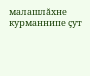малашлăхне курманнипе çут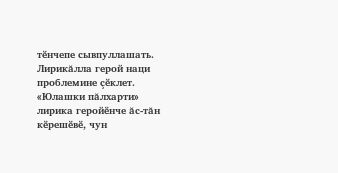тӗнчепе сывпуллашать. Лирикăлла герой наци проблемине çӗклет.
«Юлашки пăлхарти» лирика геройӗнче ăс-тăн кӗрешӗвӗ, чун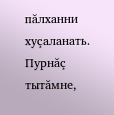пăлханни хуçаланать. Пурнăç тытăмне,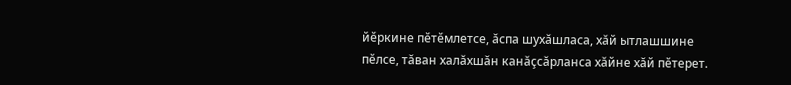йӗркине пӗтӗмлетсе, ăспа шухăшласа, хăй ытлашшине пӗлсе, тăван халăхшăн канăçсăрланса хăйне хăй пӗтерет.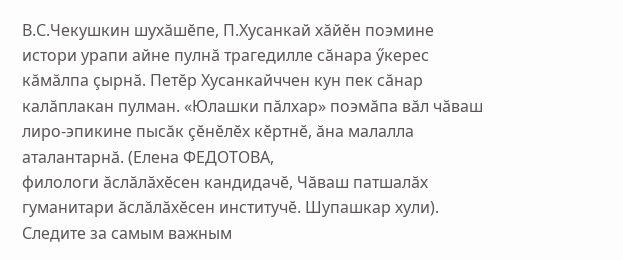В.С.Чекушкин шухăшӗпе, П.Хусанкай хăйӗн поэмине истори урапи айне пулнă трагедилле сăнара ӳкерес кăмăлпа çырнă. Петӗр Хусанкайччен кун пек сăнар калăплакан пулман. «Юлашки пăлхар» поэмăпа вăл чăваш лиро-эпикине пысăк çӗнӗлӗх кӗртнӗ, ăна малалла аталантарнă. (Елена ФЕДОТОВА,
филологи ăслăлăхӗсен кандидачӗ, Чăваш патшалăх гуманитари ăслăлăхӗсен институчӗ. Шупашкар хули).
Следите за самым важным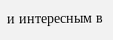и интересным в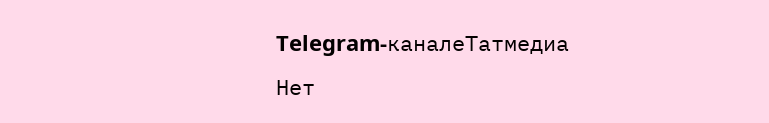Telegram-каналеТатмедиа
Нет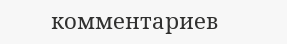комментариев